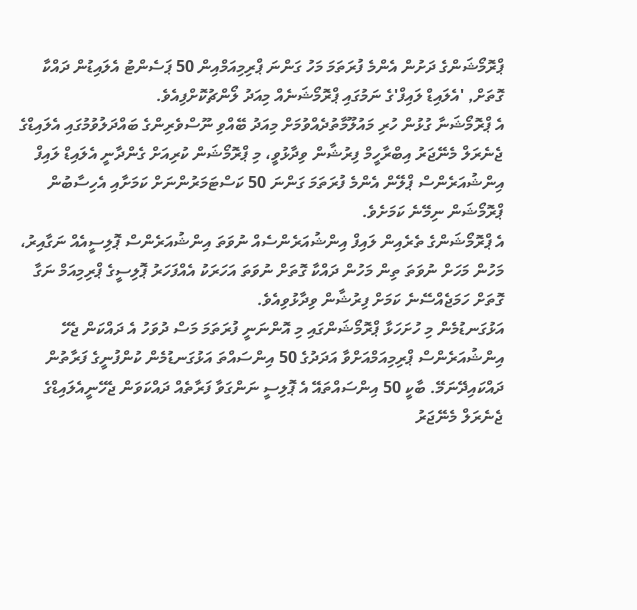ޕްރޮމޯޝަންގެ ދަށުން އެންމެ ފުރަތަމަ މަހު ގަންނަ ޕްރިމިއަމްއިން 50 ޕަސެންޓު އެލައިޑުން ދައްކާ ގޮތަށް, 'އެލައިޑް ލައިފް'ގެ ނަމުގައި ޕްރޮމޯޝަނެއް މިއަދު ލޯންޗުކޮށްފިއެވެ.
އެ ޕްރޮމޯޝަނާ ގުޅުން ހުރި މައުލޫމާތުދެއްވުމަށް މިއަދު ބޭއްވި ނޫސްވެރިންގެ ބައްދަލުވުމުގައި އެލައިޑްގެ ޖެނެރަލް މެނޭޖަރު އިބްރާހީމް ފިރުޝާން ވިދާޅުވީ، މި ޕްރޮމޯޝަން ކުރިއަށް ގެންދާނީ އެލައިޑް ލައިފް އިންޝުއަރެންސް ޕްލޭން އެންމެ ފުރަތަމަ ގަންނަ 50 ކަސްޓަމަރުންނަށް ކަމަށާއި އެހިސާބުން ޕްރޮމޯޝަން ނިމޭނެ ކަމަށެވެ.
އެ ޕްރޮމޯޝަންގެ ތެރެއިން ލައިފް އިންޝުއަރެންސެއް ނުވަތަ އިންޝުއަރެންސް ޕޮލިސީއެއް ނަގާއިރު، މަހުން މަހަށް ނުވަތަ ތިން މަހުން ދައްކާ ގޮތަށް ނުވަތަ އަހަރަކު އެއްފަހަރު ޕޮލިސީގެ ޕްރިމިއަމް ނަގާ ގޮތަށް ހަމަޖެއްސޭނެ ކަމަށް ފިރުޝާން ވިދާޅުވިއެވެ.
އަޅުގަނޑުމެން މި ހުށަހަޅާ ޕްރޮމޯޝަންގައި މި އޮންނަނީ ފުރަތަމަ މަސް ދުވަހު އެ ދައްކަން ޖެހޭ އިންޝުއަރެންސް ޕްރިމިއަމްއަށްވާ އަދަދުގެ 50 އިންސައްތަ އަޅުގަނޑުމެން ކުންފުނީގެ ފަރާތުން ދައްކައިދޭނަމޭ. ބާކީ 50 އިންސައްތައޭ އެ ޕޮލިސީ ނަންގަވާ ފަރާތެއް ދައްކަވަން ޖެހޭނީއެލައިޑްގެ ޖެނެރަލް މެނޭޖަރު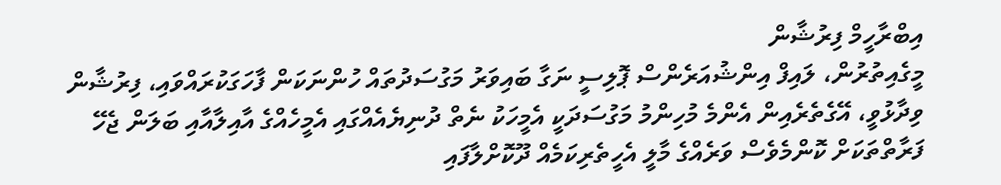އިބްރާހީމް ފިރުޝާން
މީގެއިތުރުން، ލައިފް އިންޝުއަރެންސް ޕޮލިސީ ނަގާ ބައިވަރު މަގުސަދުތައް ހުންނަކަން ފާހަގަކުރައްވައި، ފިރުޝާން ވިދާޅުވީ، އޭގެތެރެއިން އެންމެ މުހިންމު މަގުސަދަކީ އެމީހަކު ނެތް ދުނިޔެއެއްގައި އެމީހެއްގެ އާއިލާއާއި ބަލަން ޖެހޭ ފަރާތްތަކަށް ކޮންމެވެސް ވަރެއްގެ މާލީ އެހީތެރިކަމެއް ދޫކޮށްލާފައި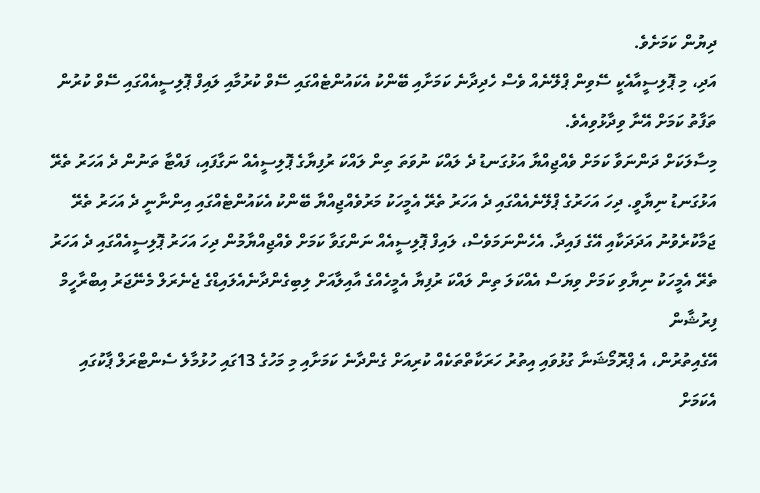ދިޔުން ކަމަށެވެ.
އަދި، މި ޕޮލިސީއާއެކީ ސޭވިން ޕްލޭނެއް ވެސް ހެދިދާނެ ކަމަށާއި ބޭންކު އެކައުންޓެއްގައި ސޭވް ކުރުމާއި ލައިފް ޕޮލިސީއެއްގައި ސޭވް ކުރުން ތަފާތު ކަމަށް އޭނާ ވިދާޅުވިއެވެ.
މިސާލަކަށް ދަންނަވާ ކަމަށް ވެއްޖިއްޔާ އަޅުގަނޑު ދެ ލައްކަ ނުވަތަ ތިން ލައްކަ ރުފިޔާގެ ޕޮލިސީއެއް ނަގާފައި، ފައްޓާ ތަނުން ދެ އަހަރު ތެރޭ އަޅުގަނޑު ނިޔާވީ. ދިހަ އަހަރުގެ ޕްލޭނެއެއްގައި ދެ އަހަރު ތެރޭ އެމީހަކު މަރުވެއްޖިއްޔާ ބޭންކު އެކައުންޓެއްގައި އިންނާނީ ދެ އަހަރު ތެރޭ ޖަމާކުރެވުނު އަދަދަކާއި އޭގެ ފައިދާ. އެހެންނަމަވެސް، ލައިފް ޕޮލިސީއެއް ނަންގަވާ ކަމަށް ވެއްޖިއްޔާމުން ދިހަ އަހަރު ޕޮލިސީއެއްގައި ދެ އަހަރު ތެރޭ އެމީހަކު ނިޔާވި ކަމަށް ވިޔަސް އެއްކަލަ ތިން ލައްކަ ރުފިޔާ އެމީހެއްގެ އާއިލާއަށް ލިބިގެންދާނެއެލައިޑްގެ ޖެނެރަލް މެނޭޖަރު އިބްރާހީމް ފިރުޝާން
އޭގެއިތުރުން، އެ ޕްރޮމޯޝަނާ ގުޅުވައި އިތުރު ހަރަކާތްތަކެއް ކުރިއަށް ގެންދާނެ ކަމަށާއި މި މަހުގެ 13ގައި ހުޅުމާލެ ސެންޓްރަލް ޕާކުގައި އެކަމަށް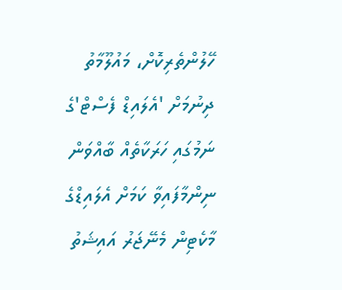ހޭލުންތެރިކޮށް، މައުލޫމާތު ދިނުމަށް 'އެލައިޑް ފެސްޓް'ގެ ނަމުގައި ހަރަކާތެއް ބާއްވަން ނިންމާފައިވާ ކަމަށް އެލައިޑްގެ މާކެޓިން މެނޭޖަރު އައިޝަތު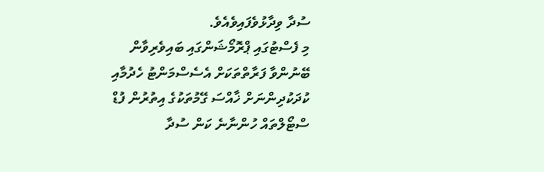ސުދާ ވިދާޅުވެފައިވެއެވެ.
މި ފެސްޓުގައި ޕްރޮމޯޝަންގައި ބައިވެރިވާން ބޭނުންވާ ފަރާތްތަކަށް އެސެސްމަންޓު ހެދުމާއި ކުދަކުދިންނަށް ޚާއްސަ ގޭމުތަކުގެ އިތުރުން ފުޑް ސްޓޯލްތައް ހުންނާނެ ކަން ސުދާ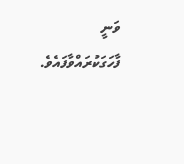ވަނީ ފާހަގަކުރައްވާފައެވެ.